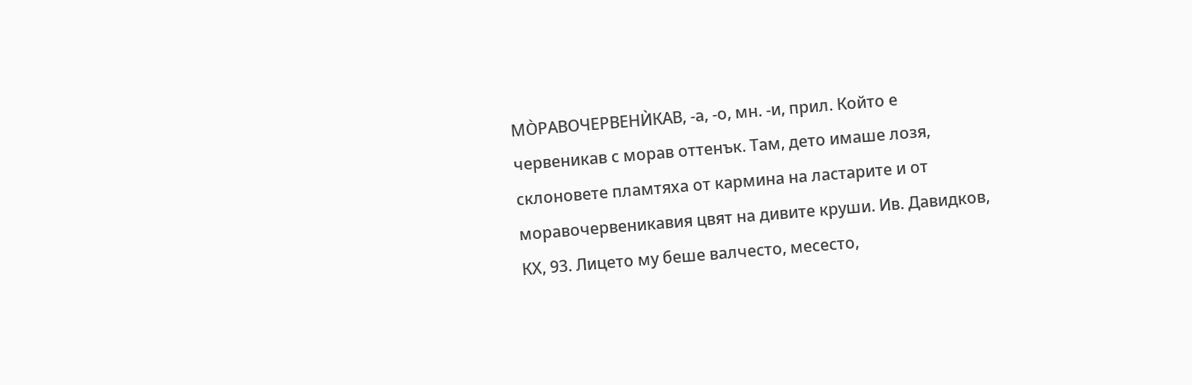МО̀РАВОЧЕРВЕНЍКАВ, -а, -о, мн. -и, прил. Който е червеникав с морав оттенък. Там, дето имаше лозя, склоновете пламтяха от кармина на ластарите и от моравочервеникавия цвят на дивите круши. Ив. Давидков, КХ, 93. Лицето му беше валчесто, месесто,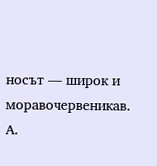носът — широк и моравочервеникав. А.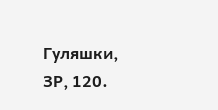Гуляшки, ЗР, 120.